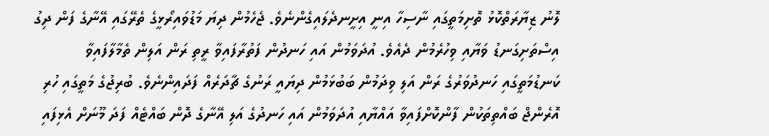ލޮނު ޒިޔާރަތްކޮޅު ތޮށިމަތީގައި ނާސިހާ އިނީ އިށީނދެލައިގެންނެވެ. ޖެހެމުން ދިޔަ މަޑުވައިރޯޅީގެ ތެރޭގައި އޭނާގެ ފަން ދިގު އިސްތަށިގަނޑު ވަޔާއި ވިހުރެމުން ދެއެވެ. އުދަވަމުން އައި ހަނދުން ފަތުރާފައިވާ ރީތި ރަން އަލިން ތެމާލާފައިވާ ކަނޑުމަތީގައި ހަނދުވަރުގެ ރަން އަލި ވިދަމުން ބަބުޅަމުން ދިޔައީ ރަނުގެ ޗާދަރެއް ފަދައިންނެވެ. ބުރިޖުގެ މަތީގައި ހުރި އޮރެންޖް ބައްތިތަކުން ފާންކޮށްފައިވާ އައްޔާއި އުދަވަމުން އައި ހަނދުގެ އަލި އޭނާގެ ދޮން ބައްޓެއް ފަދަ މޫނަށް އެޅިފައި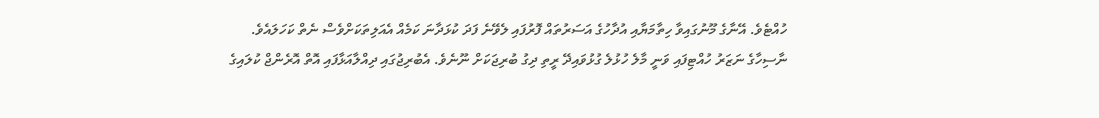ހުއްޓެވެ. އޭނާގެ މޫނުގައިވާ ހިތާމަޔާއި އުދާހުގެ އަސަރުތައް ފޮރުފައި ލެވޭނެ ފަދަ ކުޅަދާނަ ކަމެއް އެއަލިތަކަށްވެސް ނެތް ކަހަލައެވެ.
ނާސިހާގެ ނަޒަރު ހުއްޓިފައި ވަނީ މާލެ ހުޅުލެ ގުޅުވައިދޭ ރީތި ދިގު ބުރިޖަކަށް ނޫނެވެ. އެބުރިޖުގައި ދިއްލާއަޅާފައި އޮތް އޮރެންޖް ކުލައިގެ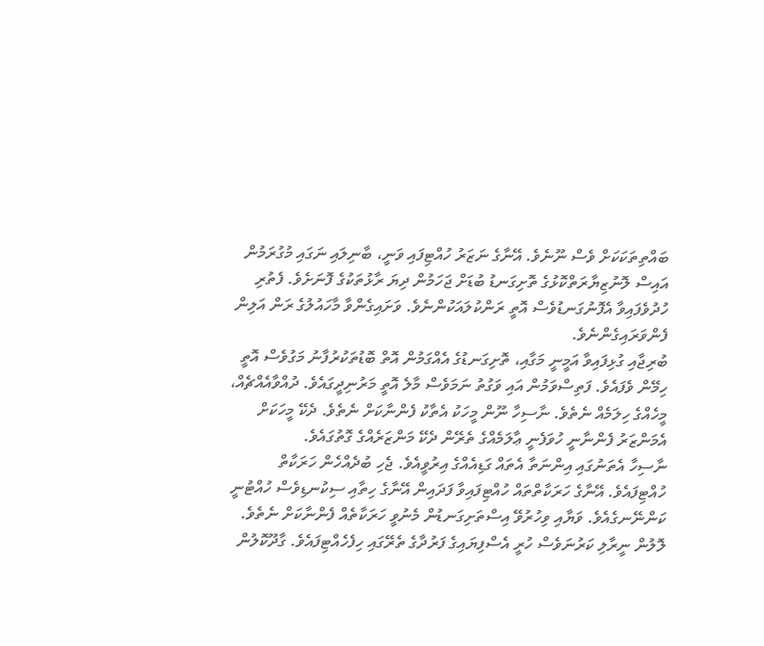ބައްތިތަކަކަށް ވެސް ނޫނެވެ. އޭނާގެ ނަޒަރު ހުއްޓިފައި ވަނީ، ބާނިލައި ނަގައި މުގުރަމުން އައިސް ލޮނުޒިޔާރަތްކޮޅުގެ ތޮށިގަނޑު ބުޑަށް ޖަހަމުން ދިޔަ ރާޅުތަކުގެ ފޮނަށެވެ. ފެތުރި ހުދުވެފައިވާ އެފޮނުގަނޑުވެސް އޮތީ ރަންކުލައަކުންނެވެ. ވަށައިގެންވާ މާހައުލުގެ ރަން އަލިން ފެންވަރައިގެންނެވެ.
ބުރިޖާއި ގުޅިފައިވާ އަމީނީ މަގާއި، ތޮށިގަނޑުގެ އެއްގަމުން އޮތް ބޮޑުތަކުރުފާނު މަގުވެސް އޮތީ ހިމޭން ވެފައެވެ. ފަތިސްވަމުން އައި ވަގުތު ނަމަވެސް މާލެ އޮތީ މަރުނިދީގައެވެ. ދުއްވާއެއްޗެއް، މީހެއްގެ ހިލަމެއް ނެތެވެ. ނާސިހާ ނޫން މީހަކު އެތާކު ފެންނާކަށް ނެތެވެ. ދެކޭ މީހަކަށް އެމަންޒަރު ފެންނާނީ ހުވަފެނީ ޢާލަމެއްގެ ތެރޭން ދެކޭ މަންޒަރެއްގެ ގޮތުގައެވެ.
ނާސިހާ އެތަނުގައި އިންނަތާ އެތައް ގަޑިއެއްގެ އިރުވީއެވެ. ޖެހި ބުދެއްހެން ހަރަކާތް ހުއްޓިފައެވެ. އޭނާގެ ހަރަކާތްތައް ހުއްޓިފައިވާ ފަދައިން އޭނާގެ ހިތާއި ސިކުނޑިވެސް ހުއްޓުނީ ކަންނޭނގެއެވެ. ވަޔާއި ވިހުރުވޭ އިސްތަށިގަނޑުން މެނުވީ ހަރަކާތެއް ފެންނާކަށް ނެތެވެ. ލޮލުން ނީރާލި ކަރުނަވެސް ހުރީ އެސްފިޔައިގެ ފަރުދާގެ ތެރޭގައި ހިފެހެއްޓިފައެވެ. ގާދޫކޮލުން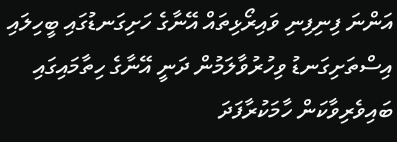އަންނަ ފިނިފިނި ވައިރޯޅިތައް އޭނާގެ ހަށިގަނޑުގައި ބީހިލައި އިސްތަށިގަނޑު ވިހުރުވާލަމުން ދަނީ އޭނާގެ ހިތާމައިގައި ބައިވެރިވާކަން ހާމަކުރާފަދަ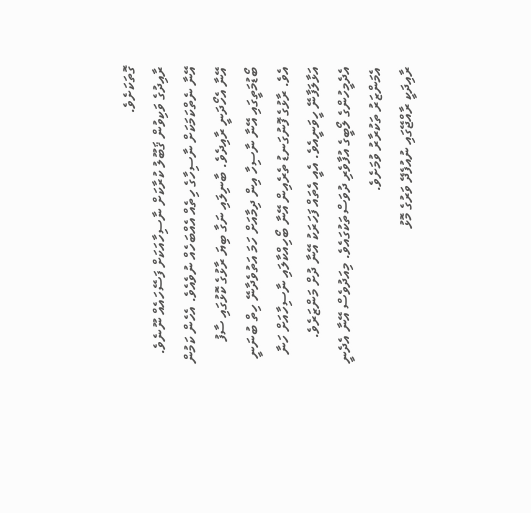ގޮތަކަށެވެ.
ރާއިދުގެ ވަކިވުން ޤަބޫލު ކުރާކަށް ނާސިހާއަކަށް ފަސޭހައެއް ނޫނެވެ. އޭނާ ނެތްކަމަކަށް ނާސިހާގެ ހިތެއް އެއްބަހެއް ނުވެއެވެ. އެހެން ކަމުން އޭނާ އެހޯދަނީ ރާއިދެވެ. ބާނިލައި ނަގާ ބިޔަ ރާޅުގެ ކޮޅުގައި ސާފު ބޯޑުމަތީގައި އޭނާ ނާސިހާ އިން ދިމާއަށް ހަމަ އަތުވެދާނޭ ހިތް ބުނަނީ އެވެ. ރާޅުގެ ފޮނުގަނޑު ތެރެއިން އޭނާ ބޯހިއްކާލައި ނާސިހާއަށް ހަނާ އަޅާލަފާނޭ ހީވަނީއެވެ. އެއީ އެތައް ފަހަރަކު އޭނާ ދުށް މަންޒަރެވެ. އެދެމީހުންގެ ލޯބީގެ އުފާވެރި ދުވަސްތަކުގައެވެ. މިއަދުވެސް އޭނާ އެދެނީ އެމަންޒަރު ތަކުރާރު ވުމަށެވެ.
ރާއިދަކީ ރާއްޖޭގައި ނުއުފެދޭ ވަރުގެ މޮޅު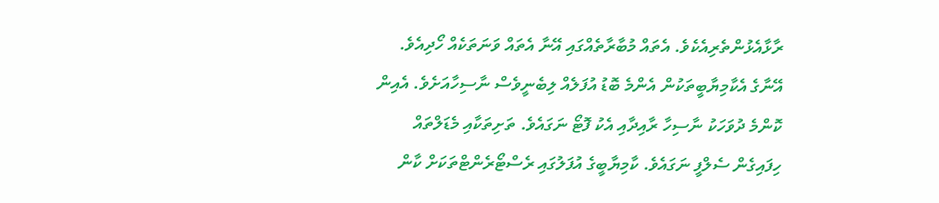ރާޅާއެޅުންތެރިއެކެވެ. އެތައް މުބާރާތެއްގައި އޭނާ އެތައް ވަނަތަކެއް ހޯދިއެވެ. އޭނާގެ އެކާމިޔާބީތަކުން އެންމެ ބޮޑު އުފަލެއް ލިބެނީވެސް ނާސިހާއަށެވެ. އެއިން ކޮންމެ ދުވަހަކު ނާސިހާ ރާއިދާއި އެކު ފޮޓޯ ނަގައެވެ. ތަށިތަކާއި މެޑަލްތައް ހިފައިގެން ސެލްފީ ނަގައެވެ. ކާމިޔާބީގެ އުފަލުގައި ރެސްޓޯރެންޓްތަކަށް ކާން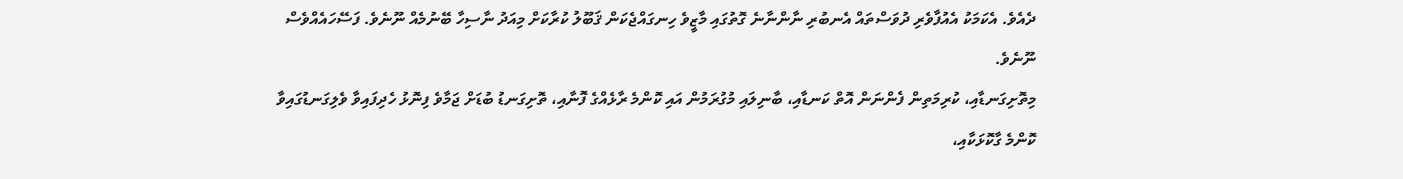ދެއެވެ. އެކަމަކު އެއުފާވެރި ދުވަސްތައް އެނބުރި ނާންނާނެ ގޮތުގައި މާޒީވެ ހިނގައްޖެކަން ޤަބޫލު ކުރާކަށް މިއަދު ނާސިހާ ބޭނުމެއް ނޫނެވެ. ފަސޭހައެއްވެސް ނޫނެވެ.
މިތޮށިގަނޑާއި، ކުރިމަތިން ފެންނަން އޮތް ކަނޑާއި، ބާނިލައި މުގުރަމުން އައި ކޮންމެ ރާޅެއްގެ ފޮނާއި، ތޮށިގަނޑު ބުޑަށް ޖަމާވެ ފިނޮޅު ހެދިފައިވާ ވެލިގަނޑުގައިވާ ކޮންމެ ގާކޮޅަކާއި،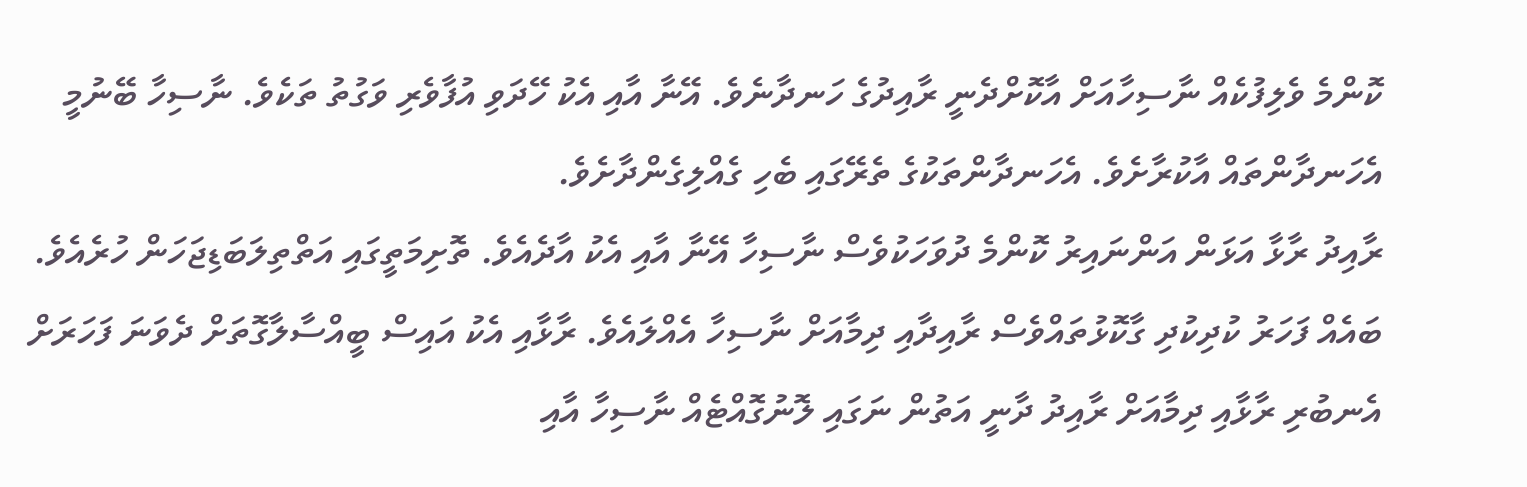ކޮންމެ ވެލިފުކެއް ނާސިހާއަށް އާކޮށްދެނީ ރާއިދުގެ ހަނދާނެވެ. އޭނާ އާއި އެކު ހޭދަވި އުފާވެރި ވަގުތު ތަކެވެ. ނާސިހާ ބޭނުމީ އެހަނދާންތައް އާކުރާށެވެ. އެހަނދާންތަކުގެ ތެރޭގައި ބެހި ގެއްލިގެންދާށެވެ.
ރާއިދު ރާޅާ އަޅަން އަންނައިރު ކޮންމެ ދުވަހަކުވެސް ނާސިހާ އޭނާ އާއި އެކު އާދެއެވެ. ތޮށިމަތީގައި އަތްތިލަބަޑިޖަހަން ހުރެއެވެ. ބައެއް ފަހަރު ކުދިކުދި ގާކޮޅުތައްވެސް ރާއިދާއި ދިމާއަށް ނާސިހާ އެއްލައެވެ. ރާޅާއި އެކު އައިސް ބީއްސާލާގޮތަށް ދެވަނަ ފަހަރަށް އެނބުރި ރާޅާއި ދިމާއަށް ރާއިދު ދާނީ އަތުން ނަގައި ލޮނުގޮއްޓެއް ނާސިހާ އާއި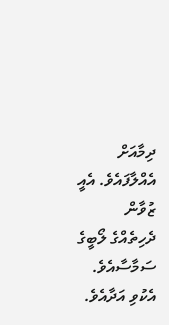ދިމާއަށް އެއްލާފައެވެ. އެއީ ޒުވާން ދެހިތެއްގެ ލޯބީގެ ސަމާސާއެވެ. އެކުވި އަދާއެވެ.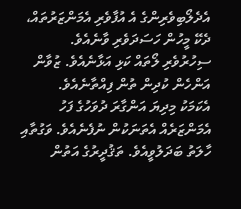އެދެލޯބިވެރިންގެ އެ އުފާވެރި އެމަންޒަރުތައް، ދެކޭ މީހުން ހަސަދަވެރި ވާނެއެވެ. ސިހުރުވެރި ލޯތައް ކަޅި އަޅާނެއެވެ. ޒުވާން އަންހެން ކުދިން ތުން ފިއްތާނެއެވެ.
އެކަމަކު މިދިޔަ އަންގާރަ ދުވަހުގެ ފަހު އެމަންޒަރެއް އެތަނަކުން ނުފެނެއެވެ. ވަގުތާއި ހާލަތު ބަދަލުވީއެވެ. ތަޤުދީރުގެ އަތުން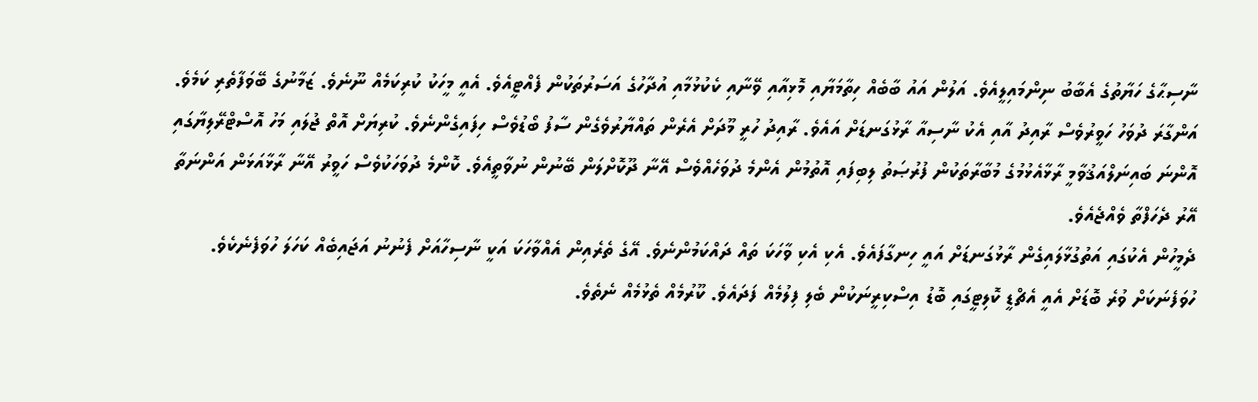ނާސިޙާގެ ހަޔާތުގެ އެބާބު ނިންމައިލީއެވެ. އަލުން އައު ބާބެއް ހިތާމަޔާއި މޮޅިއާއި ވޭނާއި ކެކުޅުމާއި އުދާހުގެ އަސަރުތަކުން ފެއްޓީއެވެ. އެއީ މީހަކު ކުރިކަމެއް ނޫނެވެ. ޒަމާނުގެ ބޭވަފާތެރި ކަމެވެ.
އަންގާރަ ދުވަހު ހަވީރުވެސް ރާއިދު އާއި އެކު ނާސިއާ ރާޅުގަނޑަށް އައެވެ. ރާއިދު ހުރީ މޫދަށް އެރެން ތައްޔާރުވެގެން ސާފު ބޯޑުވެސް ހިފައިގެންނެވެ. ކުރިޔަށް އޮތް ޖުލައި މަހު އޮސްޓްރޭލިޔާގައި އޮންނަ ބައިނަލްއަޤުވާމީ ރާޅާއެޅުމުގެ މުބާރާތަކުން ފުރުޞަތު ލިބިފައި އޮތުމުން އެންމެ ދުވަހެއްވެސް އޭނާ ދޫކޮށްލަން ބޭނުން ނުވާތީއެވެ. ކޮންމެ ދުވަހަކުވެސް ހަވީރު އޭނާ ރާޅާއަޅަން އަންނަތާ އޭރު ދެހަފްތާ ވެއްޖެއެވެ.
ދެމީހުން އެކުގައި އަތުގުޅާލައިގެން ރާޅުގަނޑަށް އައީ ހިނގާފައެވެ. އެކި އެކި ވާހަކަ ތައް ދައްކަމުންނެވެ. އޭގެ ތެރެއިން އެއްވާހަކަ އަކީ ނާސިހާއަށް ފެނުނު އަޖައިބެއް ކަހަލަ ހުވަފެނެކެވެ. ހުވަފެނަކަށް ވުރެ ބޮޑަށް އެއީ އެޗްޑީ ކޮލިޓީގައި ބޮޑު އިސްކިރީނަކުން ބެލި ފިލުމެއް ފަދައެވެ. ކޫރުމެއް ތެޅުމެއް ނެތެވެ.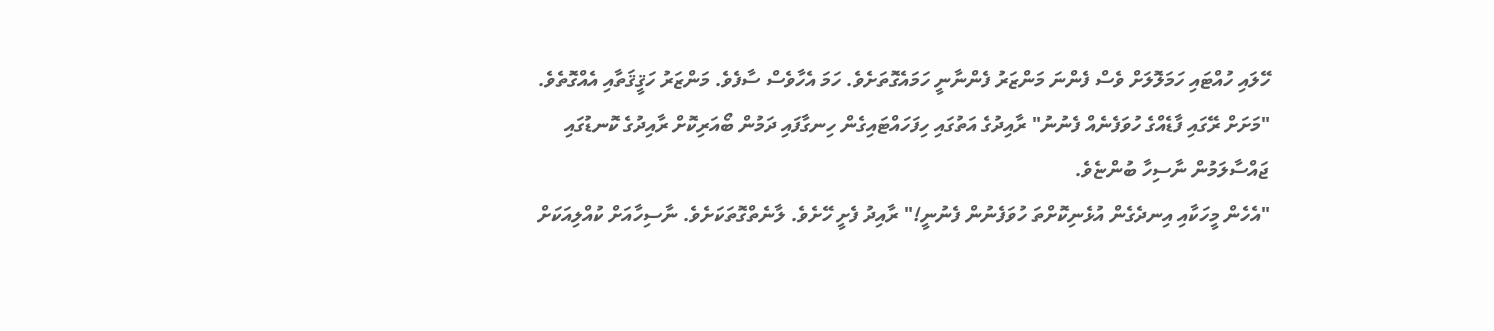ހޭލައި ހުއްޓައި ހަމަލޮލަށް ވެސް ފެންނަ މަންޒަރު ފެންނާނީ ހަމައެގޮތަށެވެ. ހަމަ އެހާވެސް ސާފެވެ. މަންޒަރު ހަޤީޤަތާއި އެއްގޮތެވެ.
"މަށަށް ރޭގައި ފާޑެއްގެ ހުވަފެނެއް ފެނުނު" ރާއިދުގެ އަތުގައި ހިފަހައްޓައިގެން ހިނގާފައި ދަމުން ބޯއަރިކޮށް ރާއިދުގެ ކޮނޑުގައި ޖައްސާލަމުން ނާސިހާ ބުންޏެވެ.
"އެހެން މީހަކާއި އިނދެގެން އުޅެނިކޮށްތަ ހުވަފެނުން ފެނުނީ!" ރާއިދު ފެށީ ހޭށެވެ. ލާނެތްގޮތަކަށެވެ. ނާސިހާއަށް ކުއްލިއަކަށް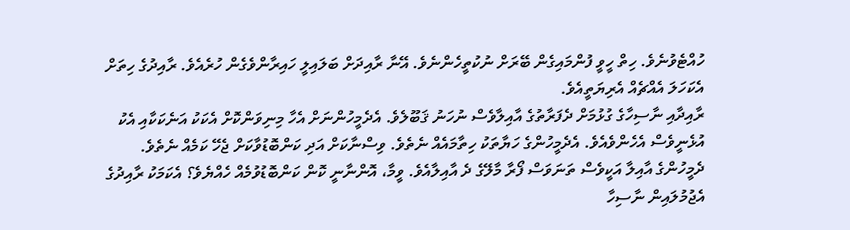ހުއްޓެވުނެވެ. ހިތް ހީވީ ފުންމައިގެން ބޭރަށް ނުކުތީހެންނެވެ. އޭނާ ރާއިދަށް ބަލައިލީ ހައިރާންވެގެން ހުރެއެވެ. ރާއިދުގެ ހިތަށް އެކަހަލަ އެއްޗެއް އެރިޔަތީއެވެ.
ރާއިދާއި ނާސިހާގެ ގުޅުމަށް ދެފަރާތުގެ އާއިލާވެސް ނުހަނު ޤަބޫލެވެ. އެދެމީހުންނަށް އެހާ މިނިވަންކޮށް އެކަކު އަނެކަކާއި އެކު އުޅެނީވެސް އެހެންވެއެވެ. އެދެމީހުންގެ ހަޔާތަކު ހިތާމައެއް ނެތެވެ. ވިސްނާކަށް އަދި ކަންބޮޑުވާކަށް ޖެހޭ ކަމެއް ނެތެވެ. ދެމީހުންގެ އާއިލާ އަކީވެސް ތަނަވަސް ފޯރާ މާލޭގެ ދެ އާއިލާއެވެ. ވީމާ، އޮންނާނީ ކޮން ކަންބޮޑުވުމެއް ހެއްޔެވެ؟ އެކަމަކު ރާއިދުގެ އެޖުމުލައިން ނާސިހާ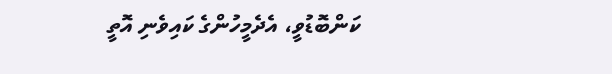ކަންބޮޑުވީ، އެދެމީހުންގެ ކައިވެނި އޮތީ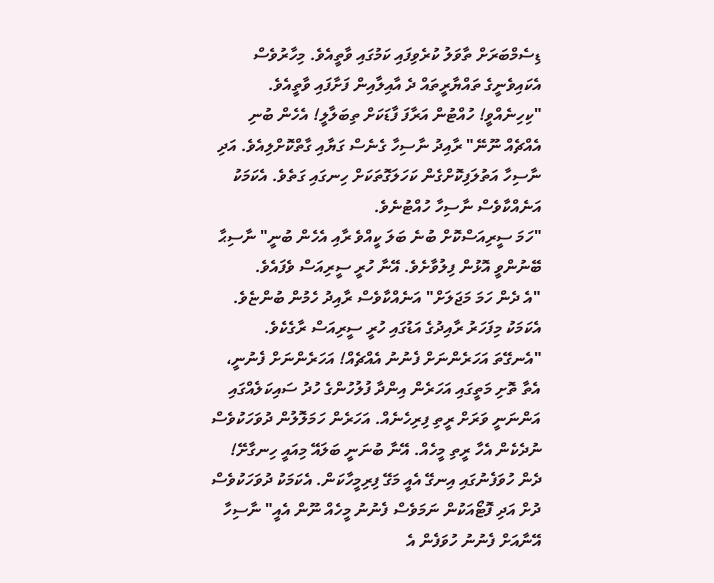ޑިސެމްބަރަށް ތާވަލު ކުރެވިފައި ކަމުގައި ވާތީއެވެ. މިހާރުވެސް އެކައިވެނީގެ ތައްޔާރީތައް ދެ އާއިލާއިން ފަށާފައި ވާތީއެވެ.
"ކިހިނެއްވީ! ހުއްޓުން އަރާފަ ފާޑަކަށް ތިބަލާލީ! އެހެން ބުނި އެއްޗެއް ނޫނޭ" ރާއިދު ނާސިހާ ގެނެސް ގަޔާއި ގާތްކޮށްލިއެވެ. އަދި ނާސިހާ އަތުލަފިކޮށްގެން ކަހަލަގޮތަކަށް ހިނގައި ގަތެވެ. އެކަމަކު އަނެއްކާވެސް ނާސިހާ ހުއްޓުނެވެ.
"ހަމަ ސީރިއަސްކޮށް ބުނެ ބަލަ ކީއްވެ ރާއި އެހެން ބުނީ" ނާސިޙާ ބޭނުންވީ އޮޅުން ފިލުވާށެވެ. އޭނާ ހުރީ ސީރިއަސް ވެފައެވެ.
"އެ ދެން ހަމަ މަޖަލަށް" އަނެއްކާވެސް ރާއިދު ހެމުން ބުންޏެވެ. އެކަމަކު މިފަހަރު ރާއިދުގެ އަޑުގައި ހުރީ ސީރިއަސް ރާގެކެވެ.
"އެނގޭތަ އަހަރެންނަށް ފެނުނު އެއްޗެއް! އަހަރެންނަށް ފެނުނީ، އެތާ ތޮށި މަތީގައި އަހަރެން އިންދާ ފުލުހުންގެ ހުދު ސައިކަލެއްގައި އަންނަނީ ވަރަށް ރީތި ފިރިހެނެއް. އަހަރެން ހަމަލޮލުން ދުވަހަކުވެސް ނުދެކެން އެހާ ރީތި މީހެއް. އޭނާ ބުނަނީ ބަލައޭ މިއައީ ހިނގާށޭ! ދެން ހުވަފެނުގައި އިނގޭ އެއީ މަގޭ ފިރިމީހާކަން. އެކަމަކު ދުވަހަކުވެސް ދުށް އަދި ފޮޓޯއަކުން ނަމަވެސް ފެނުނު މީހެއް ނޫން އެއީ" ނާސިހާ އޭނާއަށް ފެނުނު ހުވަފެން އެ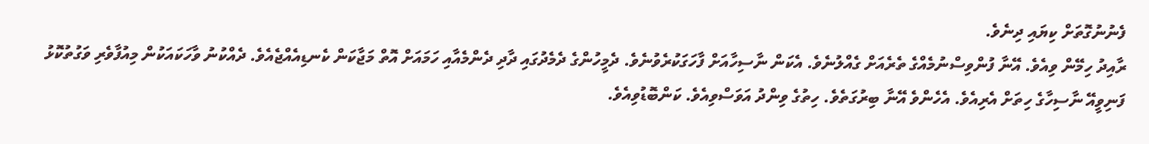ފެނުނުގޮތަށް ކިޔައި ދިނެވެ.
ރާއިދު ހިމޭން ވިއެވެ. އޭނާ ފުންވިސްނުމެއްގެ ތެރެއަށް ގެއްލުނެވެ. އެކަން ނާސިހާއަށް ފާހަގަކުރެވުނެވެ. ދެމީހުންގެ ދެމެދުގައި ދާދި ދެންމެއާއި ހަމައަށް އޮތް މަޖާކަން ކެނޑިއެއްޖެއެވެ. ދެއްކުނު ވާހަކައަކުން މިއުފާވެރި ވަގުތުކޮޅު ފަނިވީއޭ ނާސިހާގެ ހިތަށް އެރިއެވެ. އެހެންވެ އޭނާ ބިރުގަތެވެ. ހިތުގެ ވިންދު އަވަސްވިއެވެ. ކަންބޮޑުވިއެވެ.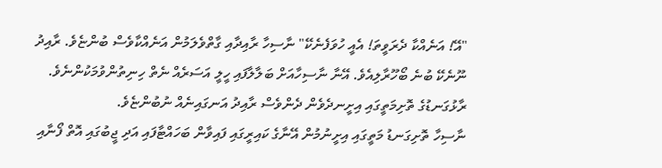"އޭ! އަނެއްކާ ދެރަވީތަ! އެއީ ހުވަފެނެކޭ" ނާސިހާ ރާއިދާއި ގާތްވެލަމުން އަނެއްކާވެސް ބުންޏެވެ. ރާއިދު ނޫނެކޭ ބުނެ ބޯހޫރާލިއެވެ. އޭނާ ނާސިހާއަށް ބަލާލާފައި ހީލީ އަސަރެއް ނެތް ހިނިތުންވުމަކުންނެވެ. ރާޅުގަނޑުގެ ތޮށިމަތީގައި އިށީނދެވެން ދެންވެސް ރާއިދު އަނގައިނެއް ނުބުންޏެވެ.
ނާސިހާ ތޮށިގަނޑު މަތީގައި އިށީނުމުން އޭނާގެ ކައިރީގައި ފައިވާން ބަހައްޓާފައި އަދި ޖީބުގައި އޮތް ފޯނާއި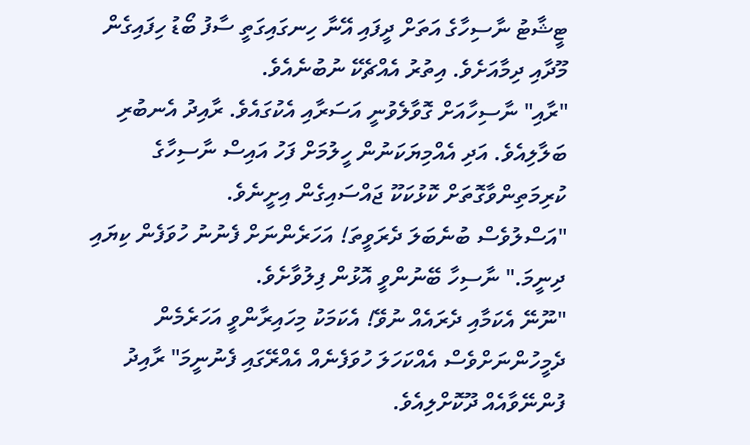ޓީޝާޓު ނާސިހާގެ އަތަށް ދީފައި އޭނާ ހިނގައިގަތީ ސާފު ބޯޑު ހިފައިގެން މޫދާއި ދިމާއަށެވެ. އިތުރު އެއްޗެކޭ ނުބުނެއެވެ.
"ރާއި" ނާސިހާއަށް ގޮވާލެވުނީ އަސަރާއި އެކުގައެވެ. ރާއިދު އެނބުރި ބަލާލިއެވެ. އަދި އެއްމިޔަކަނުން ހީލުމަށް ފަހު އައިސް ނާސިހާގެ ކުރިމަތިންވާގޮތަށް ކޮޅުކަކޫ ޖައްސައިގެން އިށީނެވެ.
"އަސްލުވެސް ބުނެބަލަ ދެރަވީތަ! އަހަރެންނަށް ފެނުނު ހުވަފެން ކިޔައި ދިނީމަ." ނާސިހާ ބޭނުންވީ އޮޅުން ފިލުވާށެވެ.
"ނޫނޭ އެކަމާއި ދެރައެއް ނުވޭ! އެކަމަކު މިހައިރާންވީ އަހަރެމެން ދެމީހުންނަށްވެސް އެއްކަހަލަ ހުވަފެނެއް އެއްރޭގައި ފެނުނީމަ" ރާއިދު ފުންނޭވާއެއް ދޫކޮށްލިއެވެ.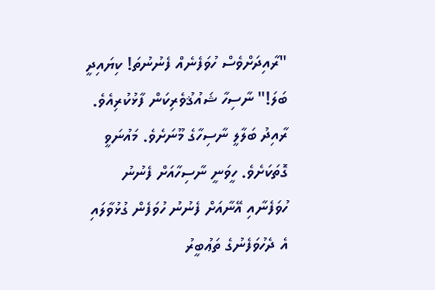"ރާއިދަށްވެސް ހުވަފެނެއް ފެނުނުތަ! ކިޔައިދީ ބަލަ!" ނާސިހާ ޝައުޤުވެރިކަން ފާޅުކުރިއެވެ. ރާއިދު ބަލާލީ ނާސިހާގެ މޫނަށެވެ. މައުނަވީ ގޮތަކަށެވެ. ހީވަނީ ނާސިހާއަށް ފެނުނު ހުވަފެނާއި އޭނާއަށް ފެނުނު ހުވަފެން ގުޅުވާލައި އެ ދެހުވަފެނުގެ ތަޢުބީރު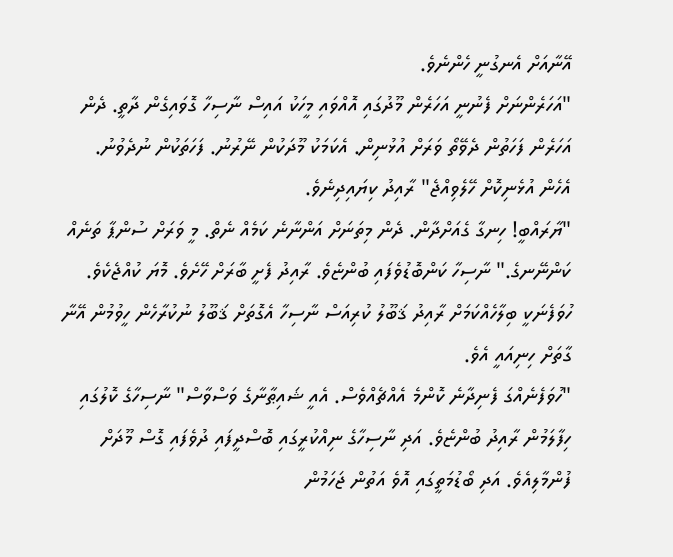އޭނާއަށް އެނގުނީ ހެންނެވެ.
"އަހަރެންނަށް ފެނުނީ އަހަރެން މޫދުގައި އޮއްވައި މީހަކު އައިސް ނާސިހާ ގޮވައިގެން ދާތީ. ދެން އަހަރެން ފަހަތުން ދެވޭތޯ ވަރަށް އުޅުނިން. އެކަމަކު މޫދަކުން ނޭރުނު. ފަހަތަކުން ނުދެވުނު. އެހެން އުޅެނިކޮށް ހޭލެވިއްޖެ" ރާއިދު ކިޔައިދިނެވެ.
"ޔާރައްބީ! ހިނގާ ގެއަށްދާން. ދެން މިތަނަށް އަންނާނެ ކަމެއް ނެތް. މީ ވަރަށް ސުންޕާ ތަނެއް ކަންނޭނގެ." ނާސިހާ ކަންބޮޑުވެފައި ބުންޏެވެ. ރާއިދު ފެށީ ބާރަށް ހޭށެވެ. މޮޔަ ކުއްޖެކެވެ. ހުވަފެނަކީ ބިލާހެއްކަމަށް ރާއިދު ޤަބޫލު ކުރިއަސް ނާސިހާ އެގޮތަށް ޤަބޫލު ނުކުރާހެން ހީވުމުން އޭނާ ގާތަށް ހިނިއައީ އެވެ.
"ހުވަފެނެއްގަ ފެނިދާނެ ކޮންމެ އެއްޗެއްވެސް. އެއީ ޝައިޠާނާގެ ވަސްވާސް" ނާސިހާގެ ކޮލުގައި ހިފާލަމުން ރާއިދު ބުންޏެވެ. އަދި ނާސިހާގެ ނިއްކުރީގައި ބޮސްދީފައި ދުވެފައި ގޮސް މޫދަށް ފުންމާލިއެވެ. އަދި ބޯޑުމަތީގައި އޮވެ އަތުން ޖަހަމުން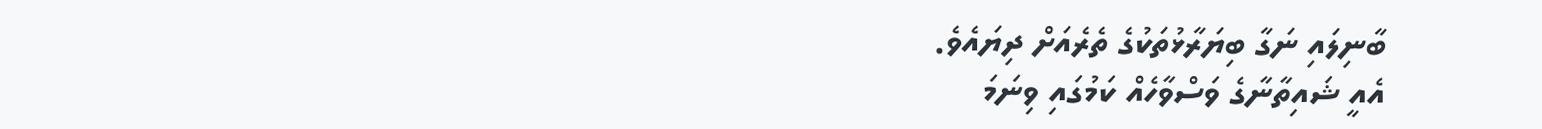ބާނިލައި ނަގާ ބިޔަރާޅުތަކުގެ ތެރެއަށް ދިޔައެވެ.
އެއީ ޝައިތާނާގެ ވަސްވާހެއް ކަމުގައި ވިނަމަ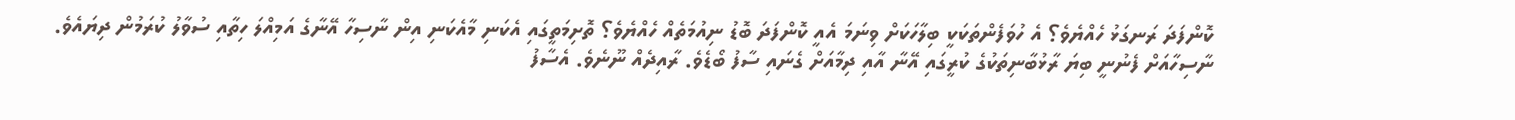ކޮންފަދަ ރަނގަޅު ހެއްޔެވެ؟ އެ ހުވަފެންތަކަކީ ބިލާހަކަށް ވިނަމަ އެއީ ކޮންފަދަ ބޮޑު ނިއުމަތެއް ހެއްޔެވެ؟ ތޮށިމަތީގައި އެކަނި މާއެކަނި އިން ނާސިހާ އޭނާގެ އަމިއްލަ ހިތާއި ސުވާލު ކުރަމުން ދިޔައެވެ.
ނާސިހާއަށް ފެނުނީ ބިޔަ ރާޅުބާނިތަކުގެ ކުރީގައި އޭނާ އާއި ދިމާއަށް ގެނައި ސާފު ބޯޑެވެ. ރާއިދެއް ނޫނެވެ. އެސާފު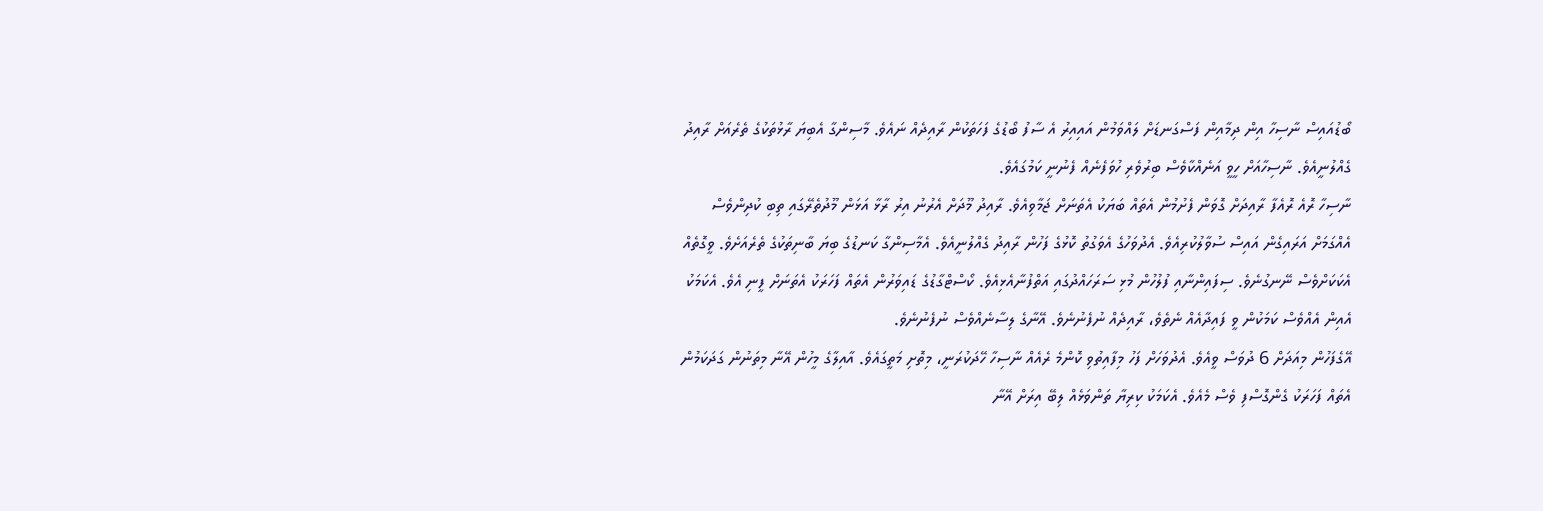ބޯޑުއައިސް ނާސިހާ އިން ދިމާއިން ފަސްގަނޑަށް ލައްވަމުން އައިއިރު އެ ސާފު ބޯޑުގެ ފަހަތަކުން ރާއިދެއް ނައެވެ. މާސިންގާ އެބިޔަ ރާޅުތަކުގެ ތެރެއަށް ރާއިދު ގެއްލުނީއެވެ. ނާސިހާއަށް ހީވީ އަނެއްކާވެސް ބިރުވެރި ހުވަފެނެއް ފެނުނީ ކަމުގައެވެ.
ނާސިހާ ރޮއެ ރޮއެފާ ރާއިދަށް ގޮވަން ފެށުމުން އެތައް ބަޔަކު އެތަނަށް ޖަމާވިއެވެ. ރާއިދު މޫދަށް އެރުނު އިރު ރާޅާ އަޅަން މޫދުތެރޭގައި ތިބި ކުދިންވެސް އެއްގަމަށް އަރައިގެން އައިސް ސުވާލުކުރިއެވެ. އެދުވަހުގެ އެވަގުތު ކޮޅުގެ ފަހުން ރާއިދު ގެއްލުނީއެވެ. އެމާސިންގާ ކަނޑުގެ ބިޔަ ބާނިތަކުގެ ތެރެއަށެވެ. ވީގޮތެއް އެކަކަށްވެސް ނޭނގުނެވެ. ސިފައިންނާއި ފުލުހުން މުޅި ސަރަހައްދުގައި އަތްފުނާއެޅިއެވެ. ކޯސްޓްގާޑުގެ ޑައިވަރުން އެތައް ފަހަރަކު އެތަނަށް ފީނި އެވެ. އެކަމަކު އެއިން އެއްވެސް ކަމަކުން ވީ ފައިދާއެއް ނެތެވެ، ރާއިދެއް ނުފެނުނެވެ. އޭނާގެ ލިސާނެއްވެސް ނުފެނުނެވެ.
އޭގެފަހުން މިއަދަށް 6 ދުވަސް ވީއެވެ. އެދުވަހަށް ފަހު މިފާއިތުވި ކޮންމެ ރެއެއް ނާސިހާ ހޭދަކުރަނީ، މިތޮށި މަތީގައެވެ. އާއިލާގެ މީހުން އޭނާ މިތަނުން ގަދަކަމުން އެތައް ފަހަރަކު ގެންގޮސްފި ވެސް މެއެވެ. އެކަމަކު ކިރިޔާ ތަންވަޅެއް ލިބޭ އިރަށް އޭނާ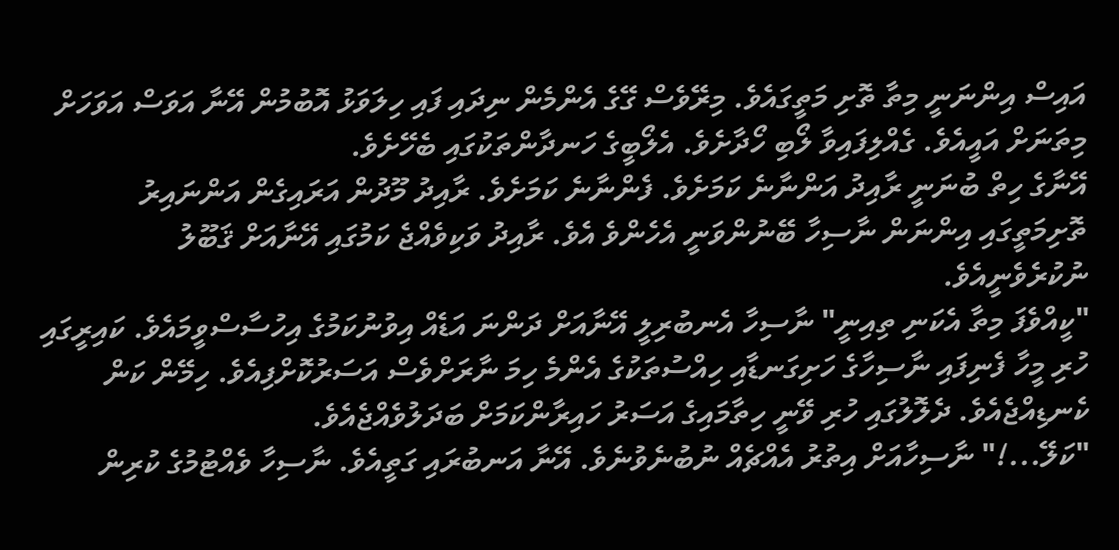އައިސް އިންނަނީ މިތާ ތޮށި މަތީގައެވެ. މިރޭވެސް ގޭގެ އެންމެން ނިދައި ފައި ހިލަވަޅު އޮބުމުން އޭނާ އަވަސް އަވަހަށް މިތަނަށް އައީއެވެ. ގެއްލިފައިވާ ލޯބި ހޯދާށެވެ. އެލޯބީގެ ހަނދާންތަކުގައި ބެހޭށެވެ.
އޭނާގެ ހިތް ބުނަނީ ރާއިދު އަންނާނެ ކަމަށެވެ. ފެންނާނެ ކަމަށެވެ. ރާއިދު މޫދުން އަރައިގެން އަންނައިރު ތޮށިމަތީގައި އިންނަން ނާސިހާ ބޭނުންވަނީ އެހެންވެ އެވެ. ރާއިދު ވަކިވެއްޖެ ކަމުގައި އޭނާއަށް ޤަބޫލު ނުކުރެވެނީއެވެ.
"ކީއްވެފަ މިތާ އެކަނި ތިއިނީ" ނާސިހާ އެނބުރިލީ އޭނާއަށް ދަންނަ އަޑެއް އިވުނުކަމުގެ އިހުސާސްވީމައެވެ. ކައިރީގައި ހުރި މީހާ ފެނިފައި ނާސިހާގެ ހަށިގަނޑާއި ހިއްސުތަކުގެ އެންމެ ހިމަ ނާރަށްވެސް އަސަރުކޮށްފިއެވެ. ހިމޭން ކަން ކެނޑިއްޖެއެވެ. ދެލޮލުގައި ހުރި ވޭނީ ހިތާމައިގެ އަސަރު ހައިރާންކަމަށް ބަދަލުވެއްޖެއެވެ.
"ކަލޭ...!" ނާސިހާއަށް އިތުރު އެއްޗެއް ނުބުނެވުނެވެ. އޭނާ އަނބުރައި ގަތީއެވެ. ނާސިހާ ވެއްޓުމުގެ ކުރިން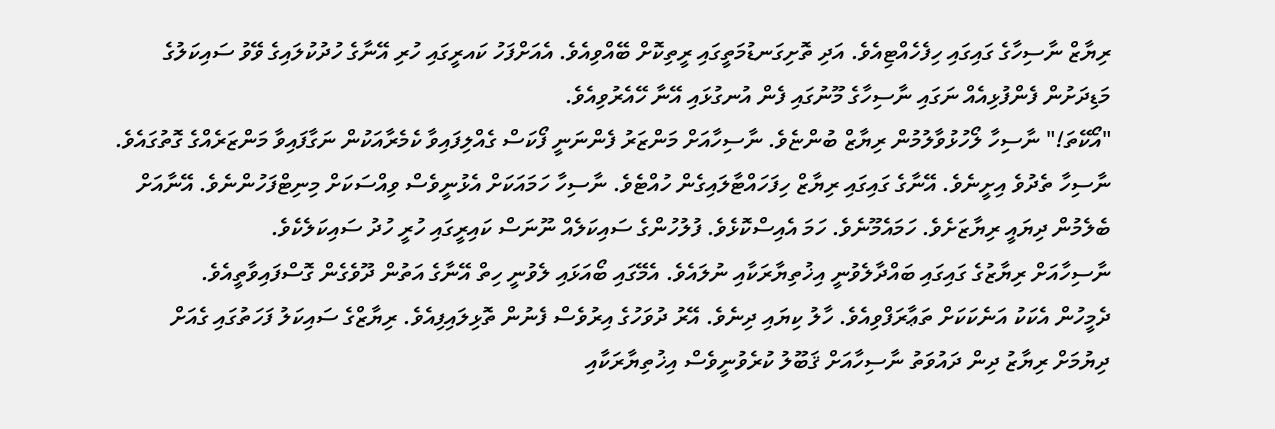ރިޔާޒް ނާސިހާގެ ގައިގައި ހިފެހެއްޓިއެވެ. އަދި ތޮށިގަނޑުމަތީގައި ރީތިކޮށް ބޭއްވިއެވެ. އެއަށްފަހު ކައރީގައި ހުރި އޭނާގެ ހުދުކުލައިގެ ވޭވު ސައިކަލުގެ މަޑިދަށުން ފެންފުޅިއެއް ނަގައި ނާސިހާގެ މޫނުގައި ފެން އުނގުޅައި އޭނާ ހޭއެރުވިއެވެ.
"އޯކޭތަ!" ނާސިހާ ލޯހުޅުވާލުމުން ރިޔާޒް ބުންޏެވެ. ނާސިހާއަށް މަންޒަރު ފެންނަނީ ފޯކަސް ގެއްލިފައިވާ ކެމެރާއަކުން ނަގާފައިވާ މަންޒަރެއްގެ ގޮތުގައެވެ. ނާސިހާ ތެދުވެ އިށީނެވެ. އޭނާގެ ގައިގައި ރިޔާޒް ހިފަހައްޓާލައިގެން ހުއްޓެވެ. ނާސިހާ ހަމައަކަށް އެޅުނީވެސް ވިއްސަކަށް މިނިޓްފަހުންނެވެ. އޭނާއަށް ބެލެމުން ދިޔައީ ރިޔާޒަށެވެ. ހަމައެމޫނެވެ. ހަމަ އެއިސްކޮޅެވެ. ފުލުހުންގެ ސައިކަލެއް ނޫނަސް ކައިރީގައި ހުރީ ހުދު ސައިކަލެކެވެ.
ނާސިހާއަށް ރިޔާޒުގެ ގައިގައި ބައްދާލެވުނީ އިޚުތިޔާރަކާއި ނުލައެވެ. އެމޭގައި ބޯއަޅައި ލެވުނީ ހިތް އޭނާގެ އަތުން ދޫވެގެން ގޮސްފައިވާތީއެވެ.
ދެމީހުން އެކަކު އަނެކަކަށް ތަޢާރަފްވިއެވެ. ހާލު ކިޔައި ދިނެވެ. އޭރު ދުވަހުގެ އިރުވެސް ފެނުން ތޮޅިލައިފިއެވެ. ރިޔާޒްގެ ސައިކަލު ފަހަތުގައި ގެއަށް ދިޔުމަށް ރިޔާޒު ދިން ދައުވަތު ނާސިހާއަށް ޤަބޫލު ކުރެވުނީވެސް އިޚުތިޔާރަކާއި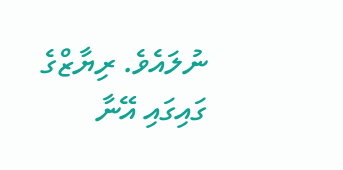ނުލައެވެ. ރިޔާޒްގެ ގައިގައި އޭނާ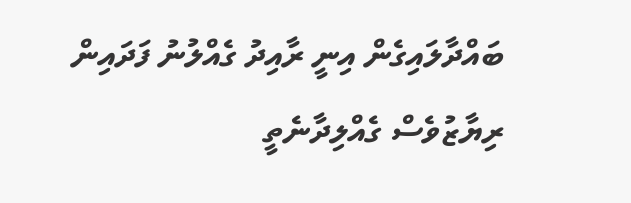ބައްދާލައިގެން އިނީ ރާއިދު ގެއްލުނު ފަދައިން ރިޔާޒުވެސް ގެއްލިދާނެތީ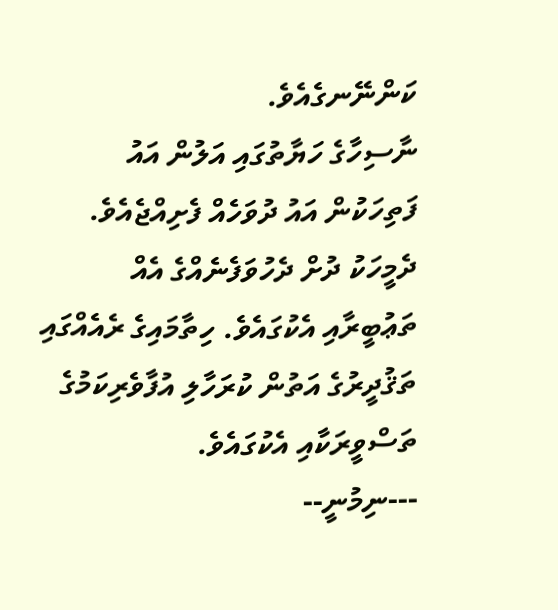ކަންނޭނގެއެވެ.
ނާސިހާގެ ހަޔާތުގައި އަލުން އައު ފަތިހަކުން އައު ދުވަހެއް ފެށިއްޖެއެވެ. ދެމީހަކު ދުށް ދެހުވަފެނެއްގެ އެއް ތަޢުބީރާއި އެކުގައެވެ. ހިތާމައިގެ ރެއެއްގައި ތަޤުދީރުގެ އަތުން ކުރަހާލި އުފާވެރިކަމުގެ ތަސްވީރަކާއި އެކުގައެވެ.
---ނިމުނީ--